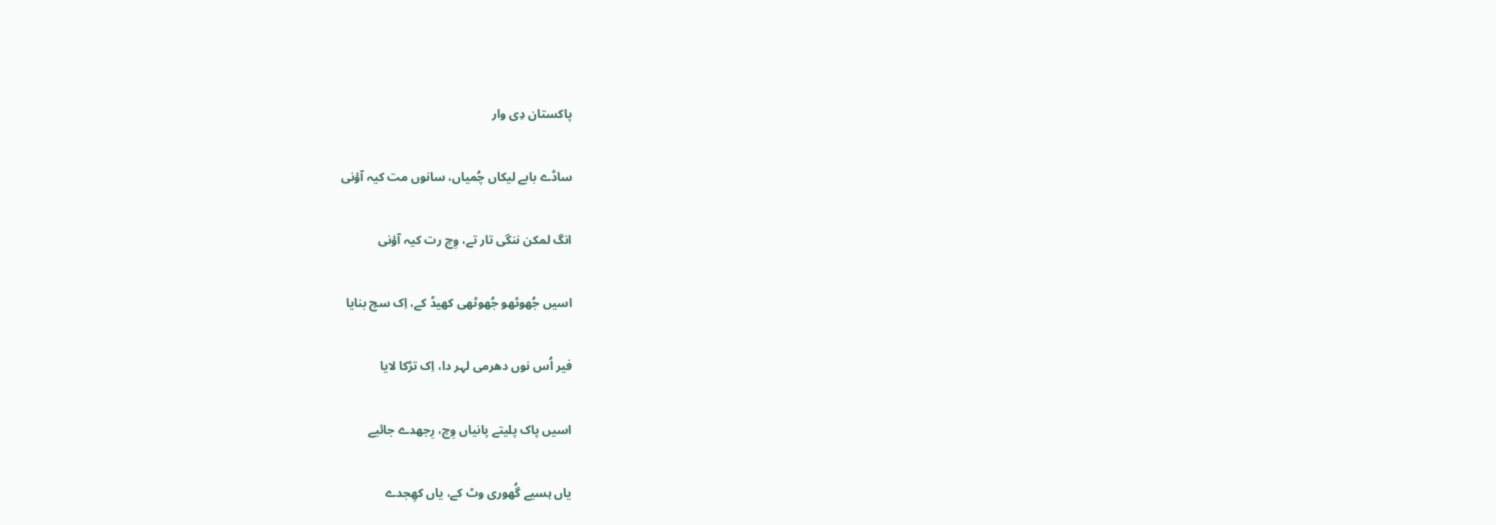پاکستان دِی وار

ساڈے بابے لیکاں چُمیاں، سانوں مت کیہ آؤنی

انگ لمکن ننگی تار تے، وِچ رت کیہ آؤنی

اسیں جُھوٹھو جُھوٹھی کھیڈ کے، اِک سچ بنایا

فیر اُس نوں دھرمی لہر دا، اِک تڑکا لایا

اسیں پاک پلیتے پانیاں وِچ، رِجھدے جائیے

یاں ہسیے گُھوری وٹ کے، یاں کھِجدے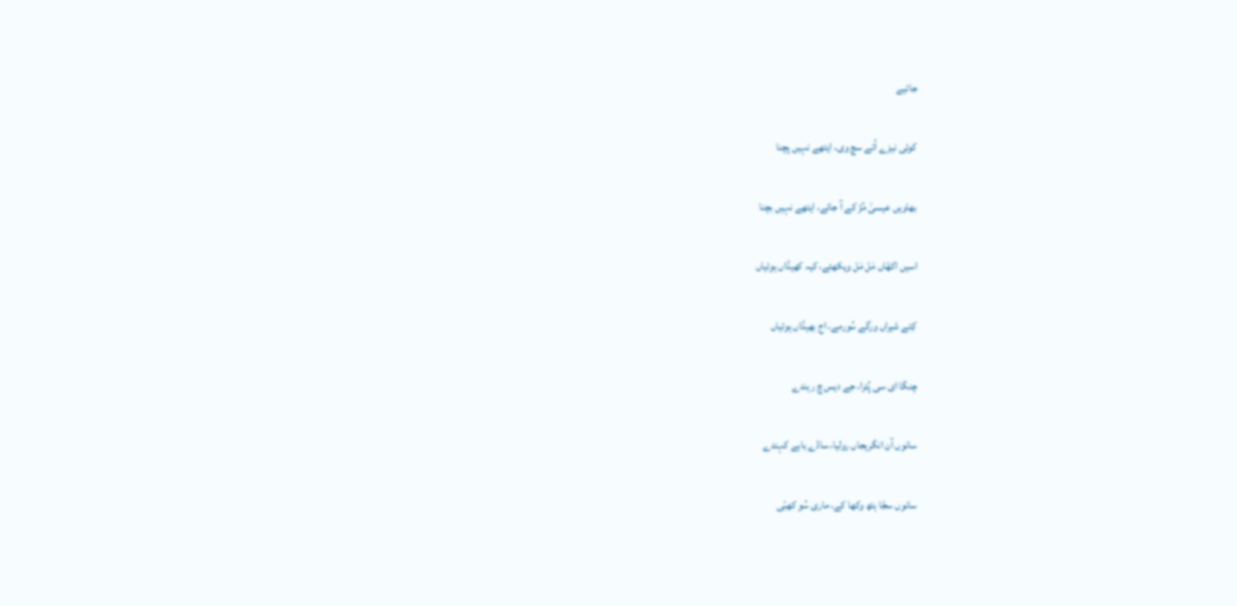جائیے

کوئی نیزے اُتے سچ وی، ایتھے نہیں پچنا

بھاویں عیسیٰ مُڑ کے آ جائے، ایتھے نہیں بچنا

اسیں اکھّاں مَل مَل ویکھئے، کیہ کھیڈاں ہوئیاں

کِتے شیراں ورگے سُورمے، اج بھیڈاں ہوئیاں

چنگا ای سی پُترا، جے دیس چ رہندے

سانوں آن انگریجاں رولیا، ساڈے بابے کہندے

سانوں سجّا ہتھ وکھا کے، ماری سُو کھبّی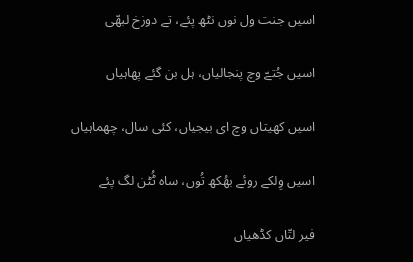اسیں جنت ول نوں نٹھ پئے، تے دوزخ لبھّی

اسیں جُتےّ وچ پنجالیاں، ہل بن گئے پھاہیاں

اسیں کھیتاں وچ ای بیجیاں، کئی سال، چھماہیاں

اسیں وِلکے روئے بھُکھ تُوں، ساہ ٹُٹن لگ پئے

فیر لتّاں کڈھیاں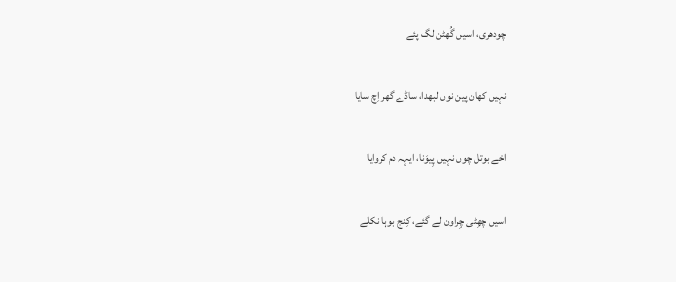چودھری، اسیں گُھٹن لگ پئے

نہیں کھان پین نوں لبھدا، ساڈے گھر اِچ سایا

اخے بوتل چوں نہیں پِیوَنا، ایہہ دم کروایا

اسیں چھِٹی چِراون لے گئے، کِنج بوہا نکلے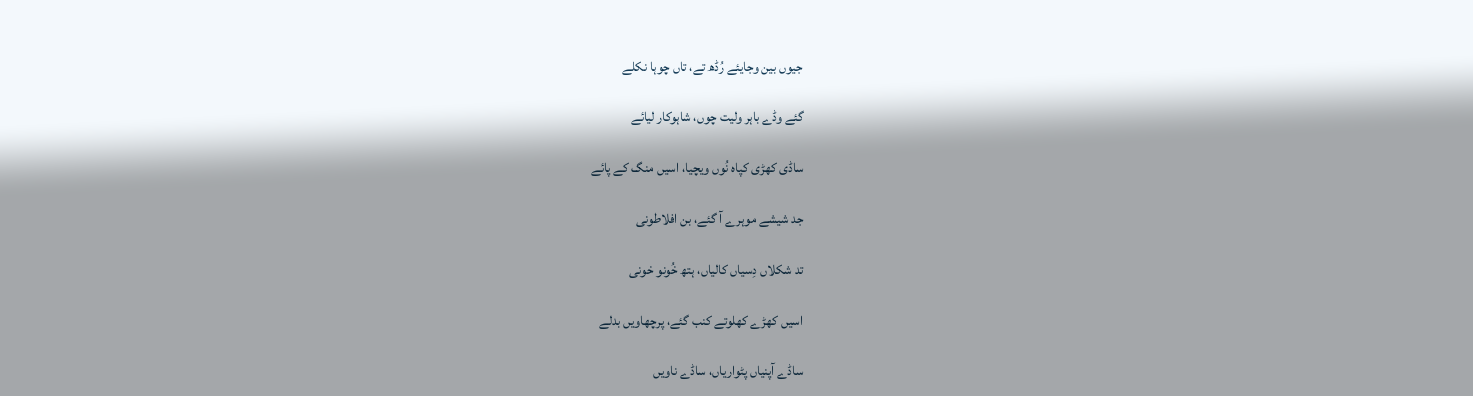جیوں بین وجایئے رُڈھ تے، تاں چوہا نکلے

گئے وڈے باہر ولیت چوں، شاہوکار لیائے

ساڈی کھڑی کپاہ نُوں ویچیا، اسیں منگ کے پائے

جد شیشے موہرے آ گئے، بن افلاطونی

تد شکلاں دِسیاں کالیاں، ہتھ خُونو خونی

اسیں کھڑے کھلوتے کنب گئے، پرچھاویں بدلے

ساڈے آپنیاں پٹواریاں، ساڈے ناویں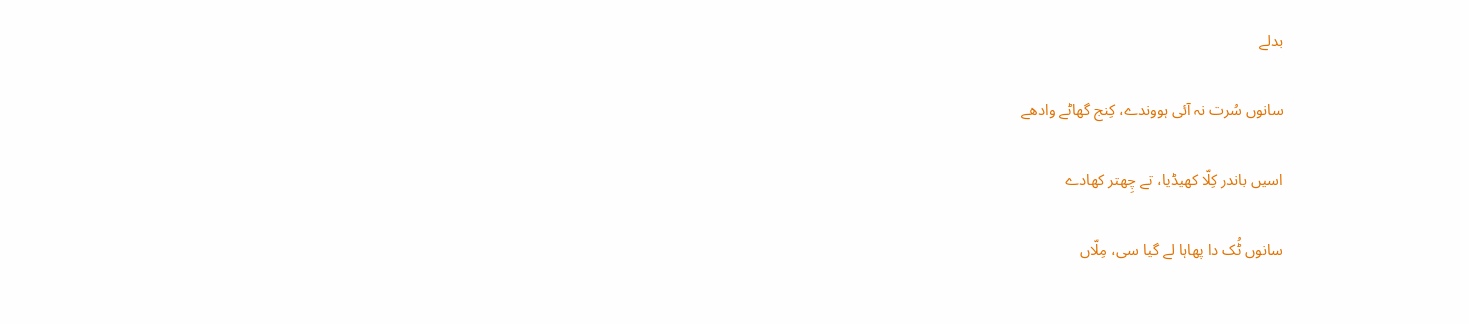بدلے

سانوں سُرت نہ آئی ہووندے، کِنج گھاٹے وادھے

اسیں باندر کِلّا کھیڈیا، تے چِھتر کھادے

سانوں ٹُک دا پھاہا لے گیا سی، مِلّاں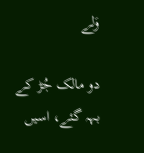وَلے

دو مالک جُڑ کے بہہ گئے، اسیں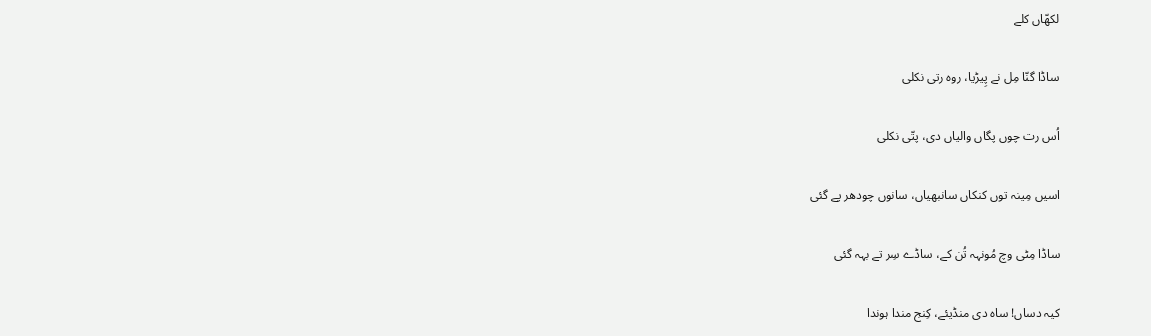لکھّاں کلے

ساڈا گنّا مِل نے پِیڑیا، روہ رتی نکلی

اُس رت چوں پگاں والیاں دی، پتّی نکلی

اسیں مِینہ توں کنکاں سانبھیاں، سانوں چودھر پے گئی

ساڈا مِٹی وچ مُونہہ تُن کے، ساڈے سِر تے بہہ گئی

کیہ دساں! ساہ دی منڈیئے، کِنج مندا ہوندا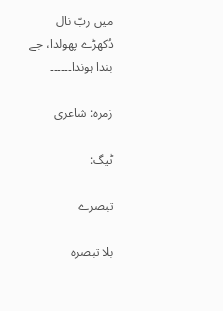میں ربّ نال دُکھڑے پھولدا، جے بندا ہوندا۔۔۔۔۔۔

زمرہ: شاعری

ٹیگ:

تبصرے

بلا تبصرہ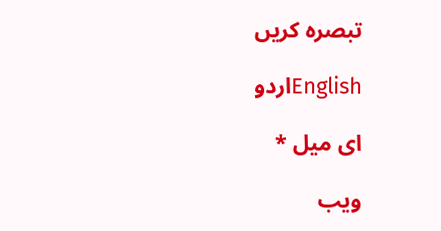تبصرہ کریں

Englishاردو

ای میل *

ویب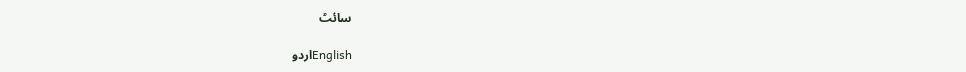سائٹ

Englishاردو